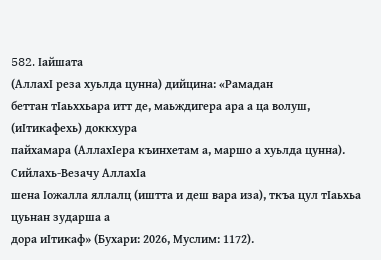582. Iайшата
(АллахI реза хуьлда цунна) дийцина: «Рамадан
беттан тIаьххьара итт де, маьждигера ара а ца волуш, (иIтикафехь) доккхура
пайхамара (АллахIера къинхетам а, маршо а хуьлда цунна). Сийлахь-Везачу АллахIа
шена Iожалла яллалц (иштта и деш вара иза), ткъа цул тIаьхьа цуьнан зударша а
дора иIтикаф» (Бухари: 2026, Муслим: 1172).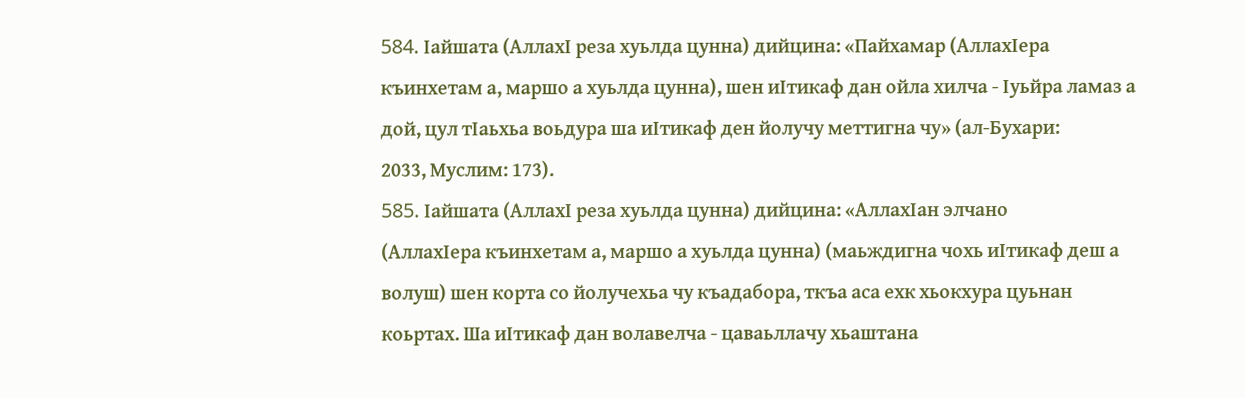584. Iайшата (АллахI реза хуьлда цунна) дийцина: «Пайхамар (АллахIера
къинхетам а, маршо а хуьлда цунна), шен иIтикаф дан ойла хилча - Iуьйра ламаз а
дой, цул тIаьхьа воьдура ша иIтикаф ден йолучу меттигна чу» (ал-Бухари:
2033, Муслим: 173).
585. Iайшата (АллахI реза хуьлда цунна) дийцина: «АллахIан элчано
(АллахIера къинхетам а, маршо а хуьлда цунна) (маьждигна чохь иIтикаф деш а
волуш) шен корта со йолучехьа чу къадабора, ткъа аса ехк хьокхура цуьнан
коьртах. Ша иIтикаф дан волавелча - цаваьллачу хьаштана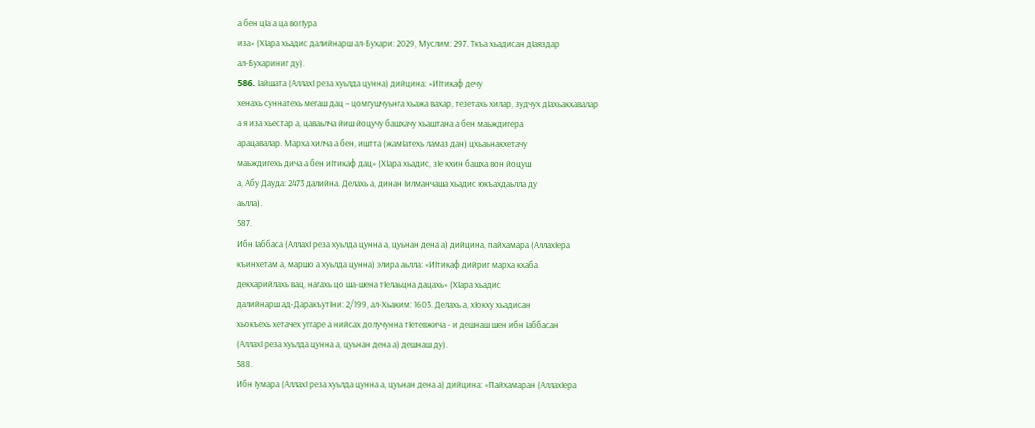а бен цIа а ца вогIура
иза» (ХIара хьадис далийнарш ал-Бухари: 2029, Муслим: 297. Ткъа хьадисан дIаяздар
ал-Бухариниг ду).
586. Iайшата (АллахI реза хуьлда цунна) дийцина: «ИIтикаф дечу
хенахь суннатехь мегаш дац – цомгушчуьнга хьажа вахар, тезетахь хилар, зудчух дIахьакхавалар
а я иза хьестар а, цаваьлча йиш йоцучу башхачу хьаштана а бен маьждигера
арацавалар. Марха хилча а бен, иштта (жамIатехь ламаз дан) цхьаьнакхетачу
маьждигехь дича а бен иIтикаф дац» (ХIара хьадис, зIе кхин башха вон йоцуш
а, Абу Дауда: 2473 далийна. Делахь а, динан Iилманчаша хьадис юкъахдаьлла ду
аьлла).
587.
Ибн Iаббаса (АллахI реза хуьлда цунна а, цуьнан дена а) дийцина, пайхамара (АллахIера
къинхетам а, маршо а хуьлда цунна) элира аьлла: «ИIтикаф дийриг марха кхаба
декхарийлахь вац, нагахь цо ша-шена тIелаьцна дацахь» (ХIара хьадис
далийнарш ад-ДаракъутIни: 2/199, ал-Хьаким: 1603. Делахь а, хIокху хьадисан
хьокъехь хетачех уггаре а нийсах долучунна тIетевжича - и дешнаш шен ибн Iаббасан
(АллахI реза хуьлда цунна а, цуьнан дена а) дешнаш ду).
588.
Ибн Iумара (АллахI реза хуьлда цунна а, цуьнан дена а) дийцина: «Пайхамаран (АллахIера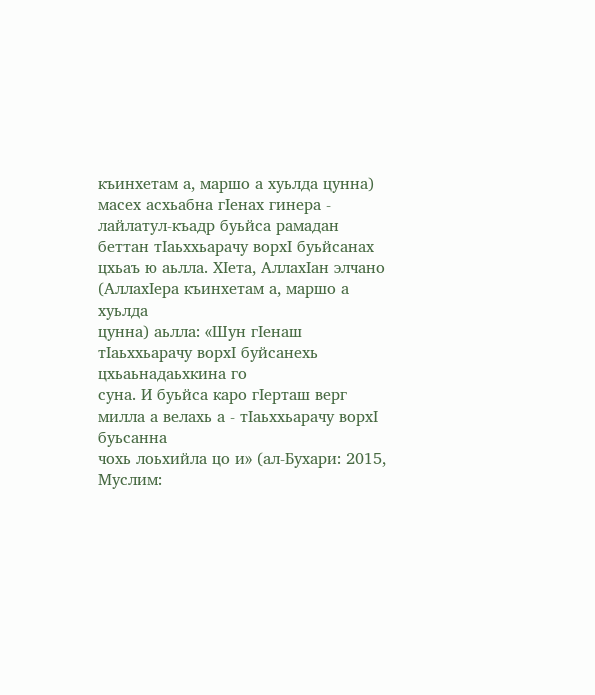къинхетам а, маршо а хуьлда цунна) масех асхьабна гIенах гинера -
лайлатул-къадр буьйса рамадан беттан тIаьххьарачу ворхI буьйсанах
цхьаъ ю аьлла. ХIета, АллахIан элчано (АллахIера къинхетам а, маршо а хуьлда
цунна) аьлла: «Шун гIенаш тIаьххьарачу ворхI буйсанехь цхьаьнадаьхкина го
суна. И буьйса каро гIерташ верг милла а велахь а - тIаьххьарачу ворхI буьсанна
чохь лоьхийла цо и» (ал-Бухари: 2015, Муслим: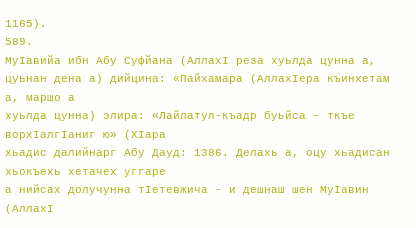1165).
589.
МуIавийа ибн Абу Суфйана (АллахI реза хуьлда цунна а, цуьнан дена а) дийцина: «Пайхамара (АллахIера къинхетам а, маршо а
хуьлда цунна) элира: «Лайлатул-къадр буьйса – ткъе ворхIалгIаниг ю» (ХIара
хьадис далийнарг Абу Дауд: 1386. Делахь а, оцу хьадисан хьокъехь хетачех уггаре
а нийсах долучунна тIетевжича - и дешнаш шен МуIавин (АллахI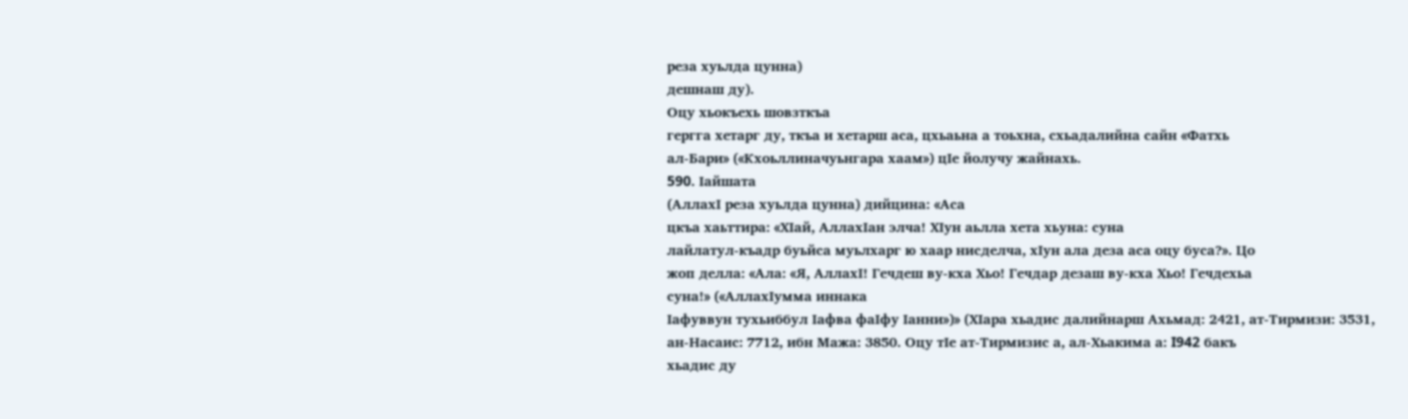реза хуьлда цунна)
дешнаш ду).
Оцу хьокъехь шовзткъа
гергга хетарг ду, ткъа и хетарш аса, цхьаьна а тоьхна, схьадалийна сайн «Фатхь
ал-Бари» («Кхоьллиначуьнгара хаам») цIе йолучу жайнахь.
590. Iайшата
(АллахI реза хуьлда цунна) дийцина: «Аса
цкъа хаьттира: «ХIай, АллахIан элча! ХIун аьлла хета хьуна: суна
лайлатул-къадр буьйса муьлхарг ю хаар нисделча, хIун ала деза аса оцу буса?». Цо
жоп делла: «Ала: «Я, АллахI! Гечдеш ву-кха Хьо! Гечдар дезаш ву-кха Хьо! Гечдехьа
суна!» («АллахIумма иннака
Iафуввун тухьиббул Iафва фаIфу Iанни»)» (ХIара хьадис далийнарш Ахьмад: 2421, ат-Тирмизи: 3531,
ан-Насаис: 7712, ибн Мажа: 3850. Оцу тIе ат-Тирмизис а, ал-Хьакима а: I942 бакъ
хьадис ду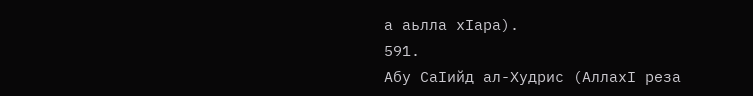а аьлла хIара).
591.
Абу СаIийд ал-Худрис (АллахI реза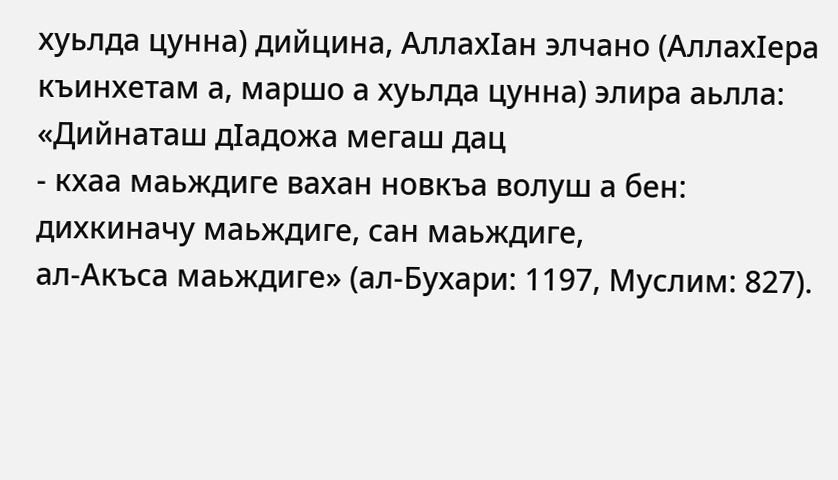хуьлда цунна) дийцина, АллахIан элчано (АллахIера
къинхетам а, маршо а хуьлда цунна) элира аьлла: «Дийнаташ дIадожа мегаш дац
- кхаа маьждиге вахан новкъа волуш а бен: дихкиначу маьждиге, сан маьждиге,
ал-Акъса маьждиге» (ал-Бухари: 1197, Муслим: 827).